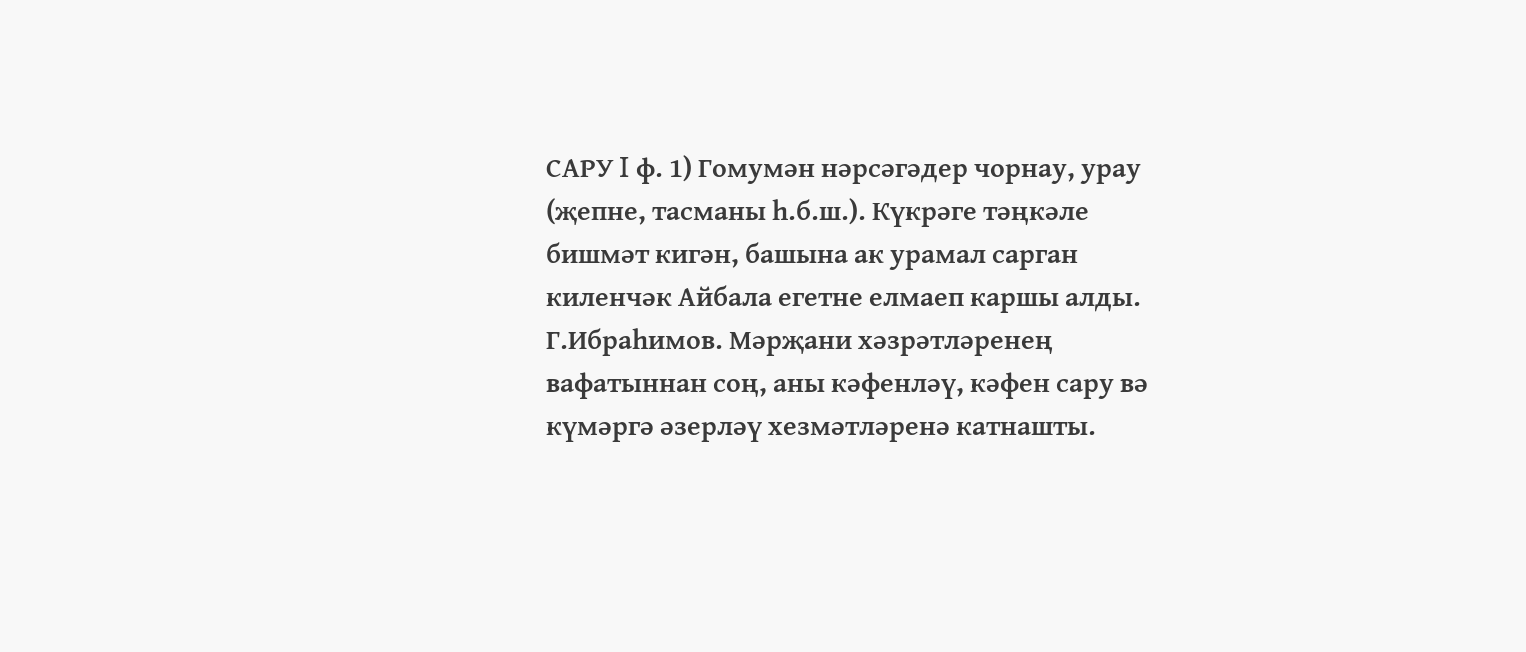САРУ I ф. 1) Гомумән нәрсәгәдер чорнау, урау (җепне, тасманы һ.б.ш.). Күкрәге тәңкәле бишмәт кигән, башына ак урамал сарган киленчәк Айбала егетне елмаеп каршы алды. Г.Ибраһимов. Мәрҗани хәзрәтләренең вафатыннан соң, аны кәфенләү, кәфен сару вә күмәргә әзерләү хезмәтләренә катнашты.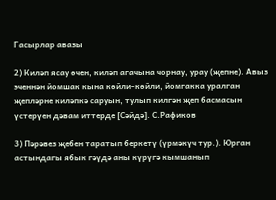Гасырлар авазы

2) Киләп ясау өчен, киләп агачына чорнау, урау (җепне). Авыз эченнән йомшак кына көйли-көйли, йомгакка уралган җепләрне киләпкә саруын, тулып килгән җеп басмасын үстерүен дәвам иттерде [Сәйдә]. С.Рафиков

3) Пәрәвез җебен таратып беркетү (үрмәкүч тур.). Юрган астындагы ябык гәүдә аны күрүгә кымшанып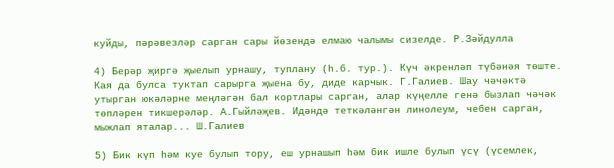куйды, пәрәвезләр сарган сары йөзендә елмаю чалымы сизелде. Р.Зәйдулла

4) Берәр җиргә җыелып урнашу, туплану (һ.б. тур.). Күч әкренләп түбәнәя төште. Кая да булса туктап сарырга җыена бу, диде карчык. Г.Галиев. Шау чәчәктә утырган юкәләрне меңләгән бал кортлары сарган, алар күңелле генә бызлап чәчәк төпләрен тикшерәләр. А.Гыйләҗев. Идәндә теткәләнгән линолеум, чебен сарган, мыжлап яталар... Ш.Галиев

5) Бик күп һәм куе булып тору, еш урнашып һәм бик ишле булып үсү (үсемлек,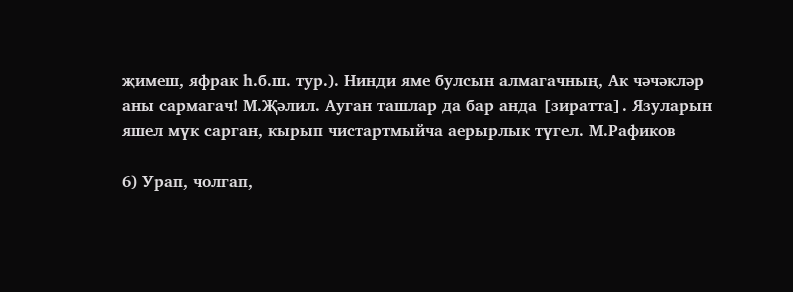җимеш, яфрак һ.б.ш. тур.). Нинди яме булсын алмагачның, Ак чәчәкләр аны сармагач! М.Җәлил. Ауган ташлар да бар анда [зиратта]. Язуларын яшел мүк сарган, кырып чистартмыйча аерырлык түгел. М.Рафиков

6) Урап, чолгап,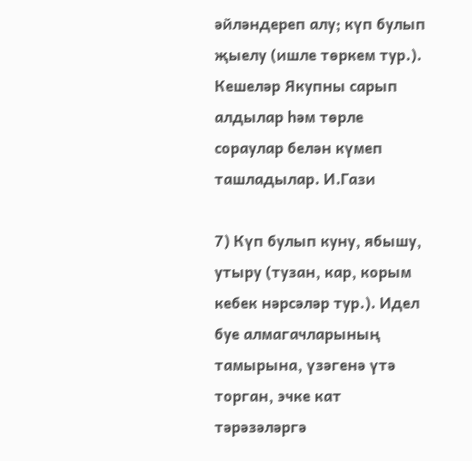әйләндереп алу; күп булып җыелу (ишле төркем тур.). Кешеләр Якупны сарып алдылар һәм төрле сораулар белән күмеп ташладылар. И.Гази

7) Күп булып куну, ябышу, утыру (тузан, кар, корым кебек нәрсәләр тур.). Идел буе алмагачларының тамырына, үзәгенә үтә торган, эчке кат тәрәзәләргә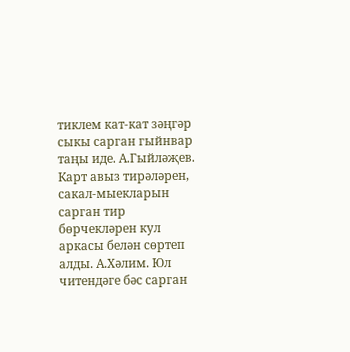тиклем кат-кат зәңгәр сыкы сарган гыйнвар таңы иде. А.Гыйләҗев. Карт авыз тирәләрен, сакал-мыекларын сарган тир бөрчекләрен кул аркасы белән сөртеп алды. А.Хәлим. Юл читендәге бәс сарган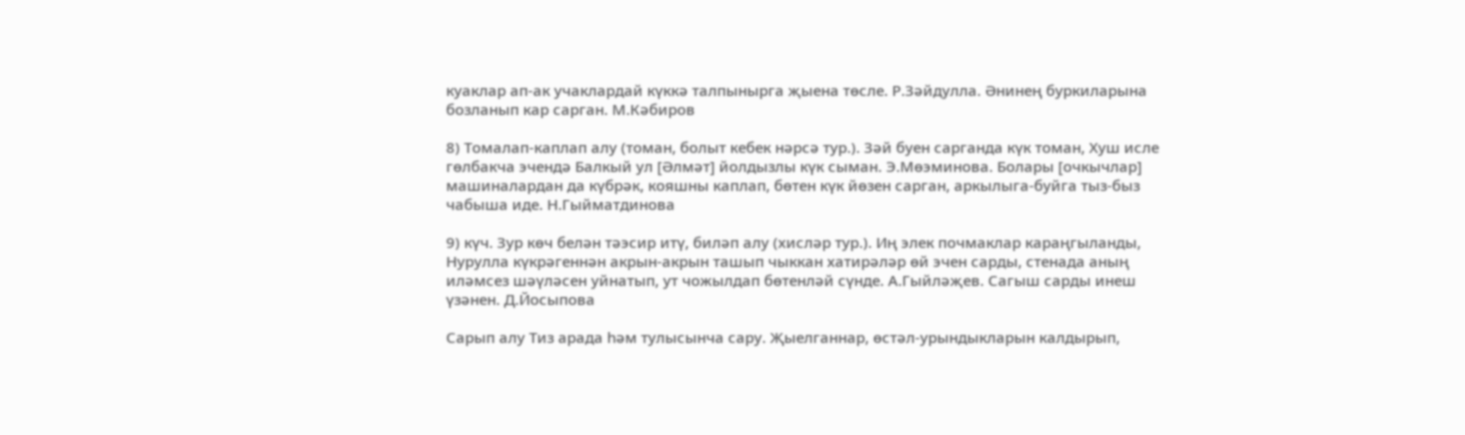куаклар ап-ак учаклардай күккә талпынырга җыена төсле. Р.Зәйдулла. Әнинең буркиларына бозланып кар сарган. М.Кәбиров

8) Томалап-каплап алу (томан, болыт кебек нәрсә тур.). Зәй буен сарганда күк томан, Хуш исле гөлбакча эчендә Балкый ул [Әлмәт] йолдызлы күк сыман. Э.Мөэминова. Болары [очкычлар] машиналардан да күбрәк, кояшны каплап, бөтен күк йөзен сарган, аркылыга-буйга тыз-быз чабыша иде. Н.Гыйматдинова

9) күч. Зур көч белән тәэсир итү, биләп алу (хисләр тур.). Иң элек почмаклар караңгыланды, Нурулла күкрәгеннән акрын-акрын ташып чыккан хатирәләр өй эчен сарды, стенада аның иләмсез шәүләсен уйнатып, ут чожылдап бөтенләй сүнде. А.Гыйләҗев. Сагыш сарды инеш үзәнен. Д.Йосыпова

Сарып алу Тиз арада һәм тулысынча сару. Җыелганнар, өстәл-урындыкларын калдырып,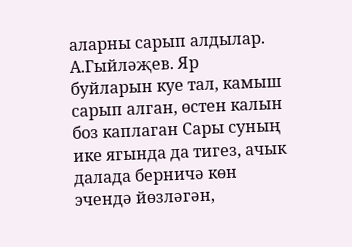аларны сарып алдылар. А.Гыйләҗев. Яр буйларын куе тал, камыш сарып алган, өстен калын боз каплаган Сары суның ике ягында да тигез, ачык далада берничә көн эчендә йөзләгән,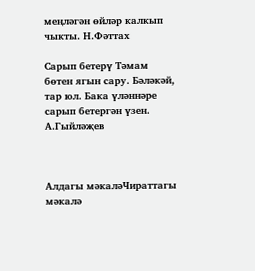меңләгән өйләр калкып чыкты. Н.Фәттах

Сарып бетерү Тәмам бөтен ягын сару. Бәләкәй, тар юл. Бака үләннәре сарып бетергән үзен. А.Гыйләҗев



Алдагы мәкаләЧираттагы мәкалә